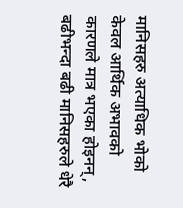मानिसहरु अत्याधिक भोको केवल आर्थिक अभावको कारणले मात्र भएका होइनन्, बढीभन्दा बढी मानिसहरुले धेरै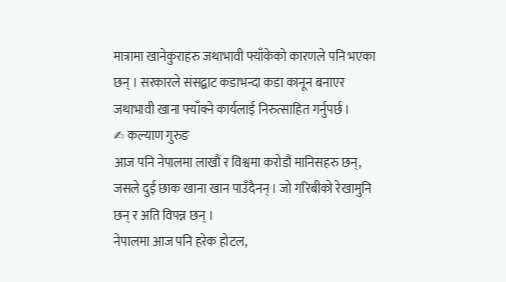मात्रामा खानेकुराहरु जथाभावी फ्याँकेको कारणले पनि भएका छन् । सरकारले संसद्बाट कडाभन्दा कडा कानून बनाएर जथाभावी खाना फ्याँक्ने कार्यलाई निरुत्साहित गर्नुपर्छ ।
✍ कल्याण गुरुङ
आज पनि नेपालमा लाखौं र विश्वमा करोडौं मानिसहरु छन्, जसले दुई छाक खाना खान पाउँदैनन् । जो गरिबीको रेखामुनि छन् र अति विपन्न छन् ।
नेपालमा आज पनि हरेक होटल,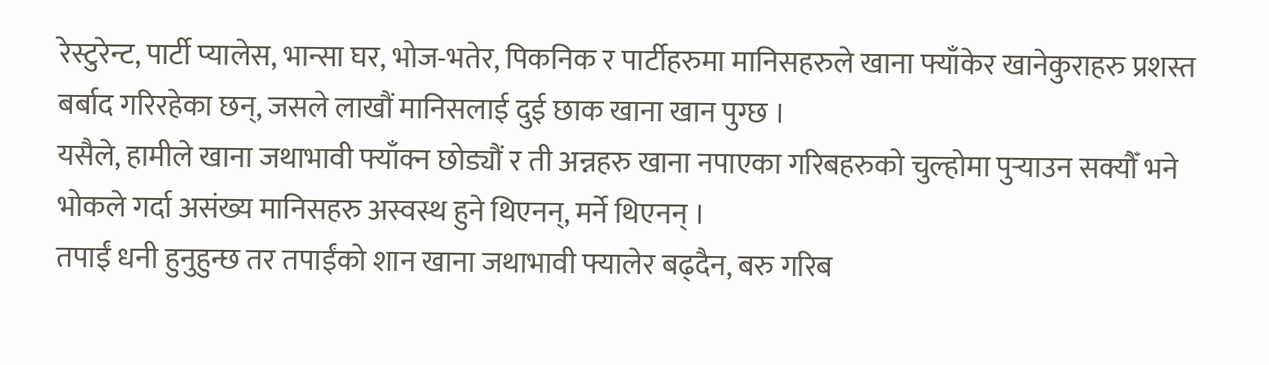रेस्टुरेन्ट, पार्टी प्यालेस, भान्सा घर, भोज-भतेर, पिकनिक र पार्टीहरुमा मानिसहरुले खाना फ्याँकेर खानेकुराहरु प्रशस्त बर्बाद गरिरहेका छन्, जसले लाखौं मानिसलाई दुई छाक खाना खान पुग्छ ।
यसैले, हामीले खाना जथाभावी फ्याँक्न छोड्यौं र ती अन्नहरु खाना नपाएका गरिबहरुको चुल्होमा पुऱ्याउन सक्यौँ भने भोकले गर्दा असंख्य मानिसहरु अस्वस्थ हुने थिएनन्, मर्ने थिएनन् ।
तपाईं धनी हुनुहुन्छ तर तपाईंको शान खाना जथाभावी फ्यालेर बढ्दैन, बरु गरिब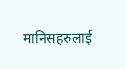मानिसहरुलाई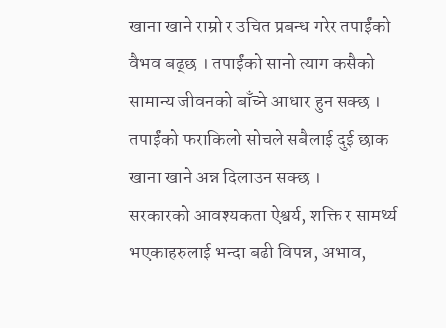खाना खाने राम्रो र उचित प्रबन्ध गरेर तपाईंको वैभव बढ्छ । तपाईंको सानो त्याग कसैको सामान्य जीवनको बाँच्ने आधार हुन सक्छ । तपाईंको फराकिलो सोचले सबैलाई दुई छाक खाना खाने अन्न दिलाउन सक्छ ।
सरकारको आवश्यकता ऐश्वर्य, शक्ति र सामर्थ्य भएकाहरुलाई भन्दा बढी विपन्न, अभाव,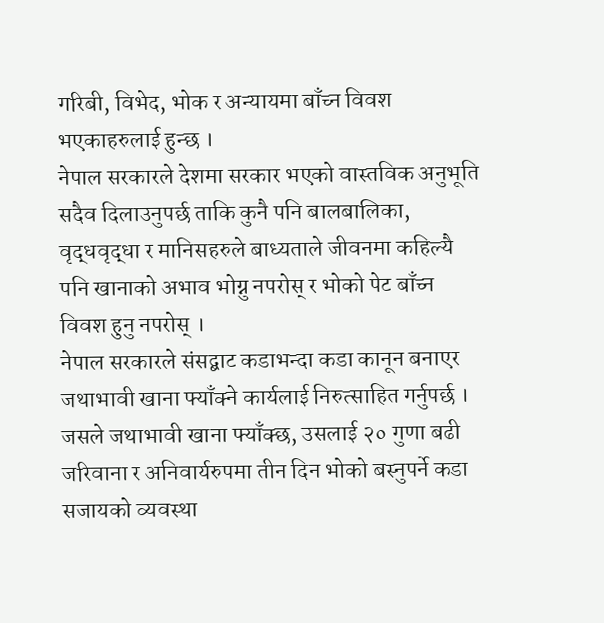गरिबी, विभेद, भोक र अन्यायमा बाँच्न विवश भएकाहरुलाई हुन्छ ।
नेपाल सरकारले देशमा सरकार भएको वास्तविक अनुभूति सदैव दिलाउनुपर्छ ताकि कुनै पनि बालबालिका, वृद्धवृद्धा र मानिसहरुले बाध्यताले जीवनमा कहिल्यै पनि खानाको अभाव भोग्नु नपरोस् र भोको पेट बाँच्न विवश हुनु नपरोस् ।
नेपाल सरकारले संसद्बाट कडाभन्दा कडा कानून बनाएर जथाभावी खाना फ्याँक्ने कार्यलाई निरुत्साहित गर्नुपर्छ । जसले जथाभावी खाना फ्याँक्छ, उसलाई २० गुणा बढी जरिवाना र अनिवार्यरुपमा तीन दिन भोको बस्नुपर्ने कडा सजायको व्यवस्था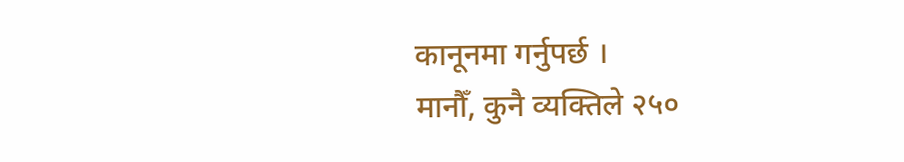कानूनमा गर्नुपर्छ ।
मानौँ, कुनै व्यक्तिले २५०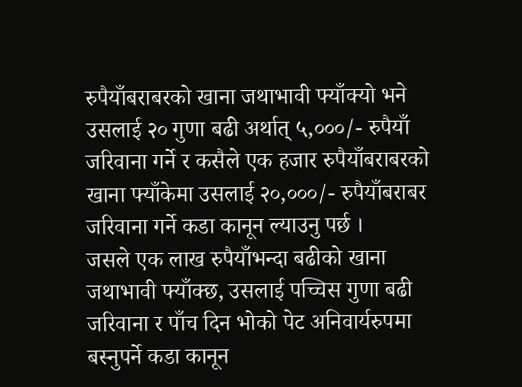रुपैयाँबराबरको खाना जथाभावी फ्याँक्यो भने उसलाई २० गुणा बढी अर्थात् ५,०००/- रुपैयाँ जरिवाना गर्ने र कसैले एक हजार रुपैयाँबराबरको खाना फ्याँकेमा उसलाई २०,०००/- रुपैयाँबराबर जरिवाना गर्ने कडा कानून ल्याउनु पर्छ ।
जसले एक लाख रुपैयाँभन्दा बढीको खाना जथाभावी फ्याँक्छ, उसलाई पच्चिस गुणा बढी जरिवाना र पाँच दिन भोको पेट अनिवार्यरुपमा बस्नुपर्ने कडा कानून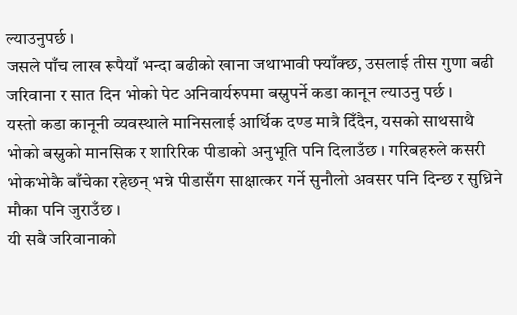ल्याउनुपर्छ ।
जसले पाँच लाख रूपैयाँ भन्दा बढीको खाना जथाभावी फ्याँक्छ, उसलाई तीस गुणा बढी जरिवाना र सात दिन भोको पेट अनिवार्यरुपमा बस्नुपर्ने कडा कानून ल्याउनु पर्छ ।
यस्तो कडा कानूनी व्यवस्थाले मानिसलाई आर्थिक दण्ड मात्रै दिँदैन, यसको साथसाथै भोको बस्नुको मानसिक र शारिरिक पीडाको अनुभूति पनि दिलाउँछ । गरिबहरुले कसरी भोकभोकै बाँचेका रहेछन् भन्ने पीडासँग साक्षात्कर गर्ने सुनौलो अवसर पनि दिन्छ र सुध्रिने मौका पनि जुराउँछ ।
यी सबै जरिवानाको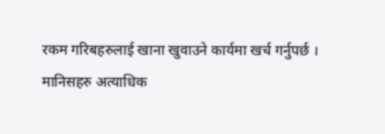रकम गरिबहरुलाई खाना खुवाउने कार्यमा खर्च गर्नुपर्छ ।
मानिसहरु अत्याधिक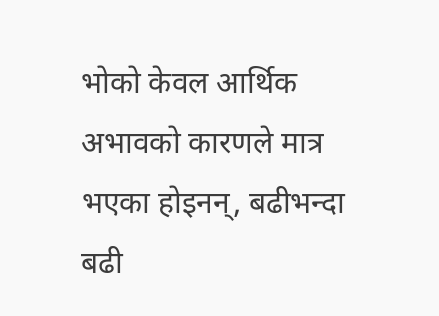भोको केवल आर्थिक अभावको कारणले मात्र भएका होइनन्, बढीभन्दा बढी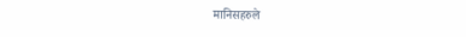मानिसहरुले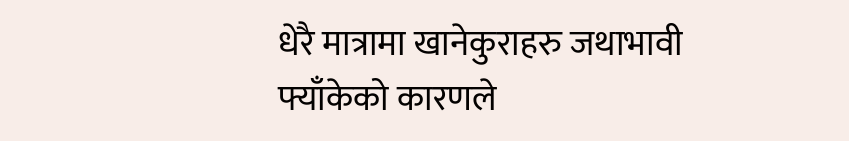धेरै मात्रामा खानेकुराहरु जथाभावी फ्याँकेको कारणले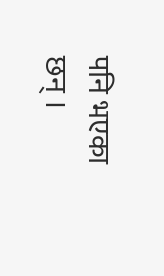पनि भएका छन् ।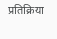प्रतिक्रिया